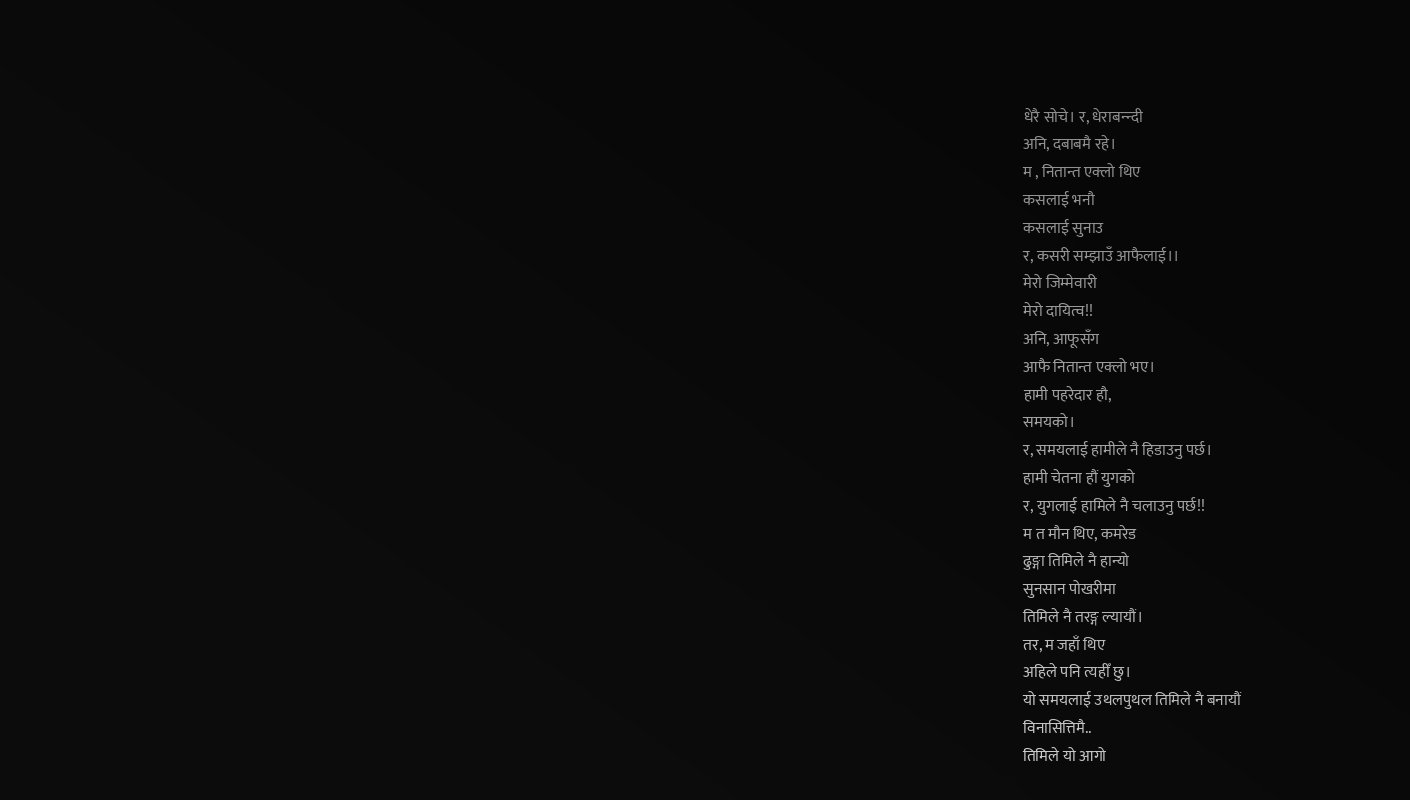धेरै सोचे। र, धेराबन्न्दी
अनि, दबाबमै रहे।
म , नितान्त एक्लो थिए
कसलाई भनौ
कसलाई सुनाउ
र, कसरी सम्झाउँ आफैलाई।।
मेरो जिम्मेवारी
मेरो दायित्व!!
अनि, आफूसँग
आफै नितान्त एक्लो भए।
हामी पहरेदार हौ,
समयको।
र, समयलाई हामीले नै हिडाउनु पर्छ।
हामी चेतना हौं युगको
र, युगलाई हामिले नै चलाउनु पर्छ!!
म त मौन थिए, कमरेड
ढुङ्गा तिमिले नै हान्यो
सुनसान पोखरीमा
तिमिले नै तरङ्ग ल्यायौं।
तर, म जहाँ थिए
अहिले पनि त्यहीँ छु।
यो समयलाई उथलपुथल तिमिले नै बनायौं
विनासित्तिमै..
तिमिले यो आगो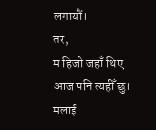लगायौं।
तर,
म हिजो जहाँ थिए
आज पनि त्यहीँ छु।
मलाई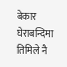बेकार घेराबन्दिमा
तिमिले नै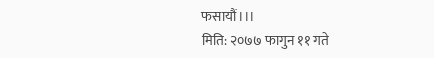फसायौं।।।
मिति: २०७७ फागुन ११ गते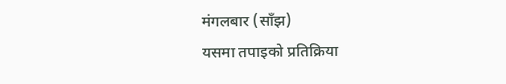मंगलबार (साँझ)
यसमा तपाइको प्रतिक्रिया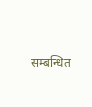सम्बन्धित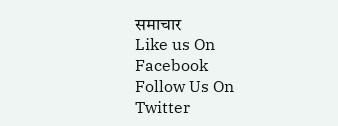समाचार
Like us On Facebook
Follow Us On Twitter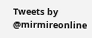Tweets by @mirmireonline